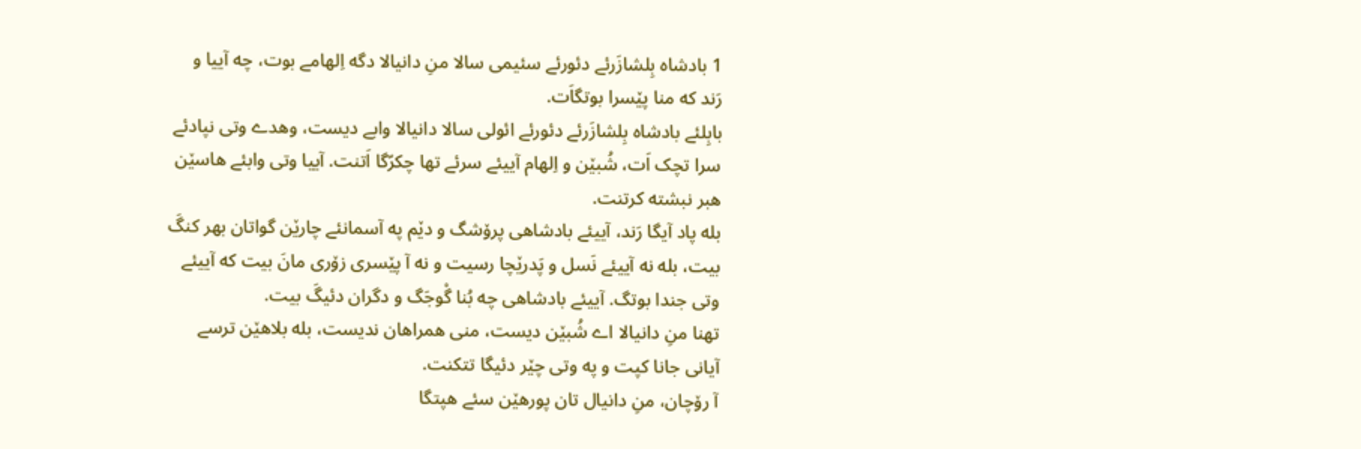1 بادشاه بِلشازَرئے دئورئے سئیمی سالا منِ دانیالا دگه اِلهامے بوت، چه آییا و رَند که منا پێسرا بوتگاَت.
بابِلئے بادشاه بِلشازَرئے دئورئے ائولی سالا دانیالا وابے دیست، وهدے وتی نپادئے سرا تچک اَت، شُبێن و اِلهام آییئے سرئے تها چکرّگا اَتنت. آییا وتی وابئے هاسێن هبر نبشته کرتنت.
بله پاد آیگا رَند، آییئے بادشاهی پرۆشگ و دێم په آسمانئے چارێن گواتان بهر کنگَ بیت، بله نه آییئے نَسل و پَدرێچا رسیت و نه آ پێسری زۆری مانَ بیت که آییئے وتی جندا بوتگ. آییئے بادشاهی چه بُنا گْوجَگ و دگران دئیگَ بیت.
تهنا منِ دانیالا اے شُبێن دیست، منی همراهان ندیست، بله بلاهێن ترسے آیانی جانا کپت و په وتی چێر دئیگا تتکنت.
آ رۆچان، منِ دانیال تان پورهێن سئے هپتگا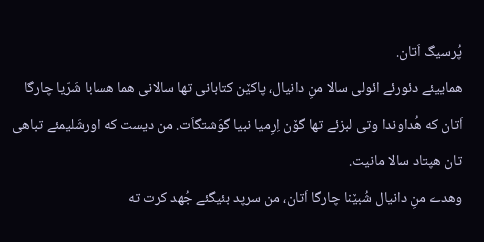پُرسیگ اَتان.
هماییئے دئورئے ائولی سالا منِ دانیال، پاکێن کتابانی تها سالانی هما هسابا شَرّیا چارگا اَتان که هُداوندا وتی لبزئے تها گۆن اِرِمیا نبیا گوَشتگاَت. من دیست که اورشَلیمئے تباهی تان هپتاد سالا مانیت.
وهدے منِ دانیال شُبێنا چارگا اَتان، من سرپد بئیگئے جُهد کرت ته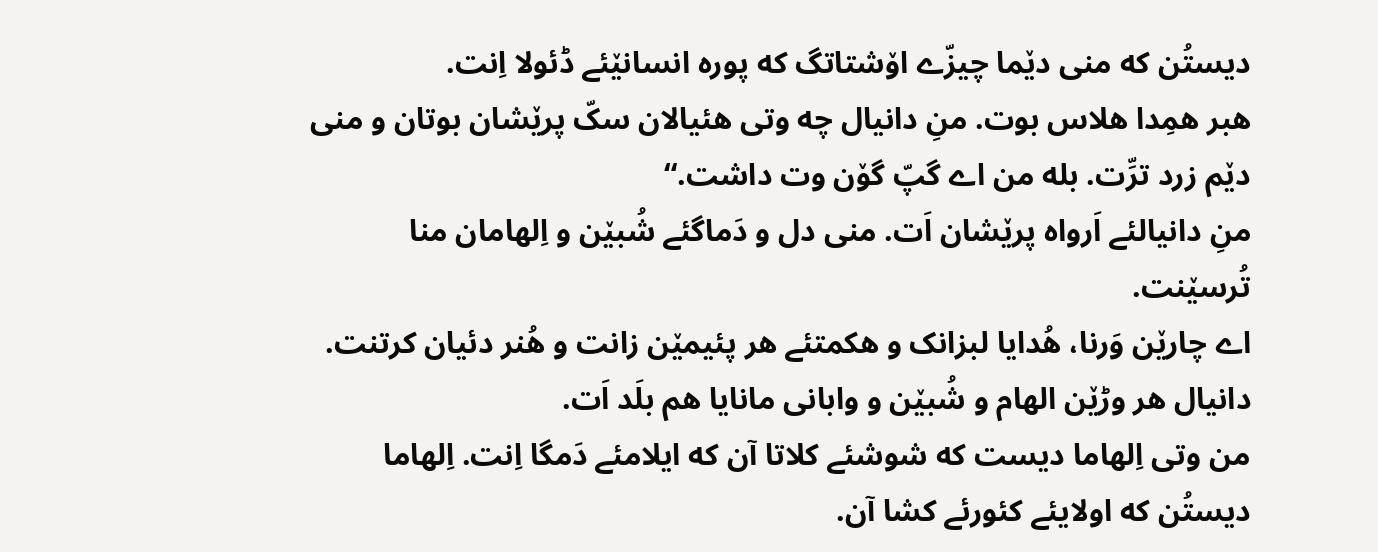دیستُن که منی دێما چیزّے اۆشتاتگ که پوره انسانێئے ڈئولا اِنت.
هبر همِدا هلاس بوت. منِ دانیال چه وتی هئیالان سکّ پرێشان بوتان و منی دێم زرد ترِّت. بله من اے گپّ گۆن وت داشت.“
منِ دانیالئے اَرواه پرێشان اَت. منی دل و دَماگئے شُبێن و اِلهامان منا تُرسێنت.
اے چارێن وَرنا، هُدایا لبزانک و هکمتئے هر پئیمێن زانت و هُنر دئیان کرتنت. دانیال هر وڑێن الهام و شُبێن و وابانی مانایا هم بلَد اَت.
من وتی اِلهاما دیست که شوشئے کلاتا آن که ایلامئے دَمگا اِنت. اِلهاما دیستُن که اولایئے کئورئے کشا آن.